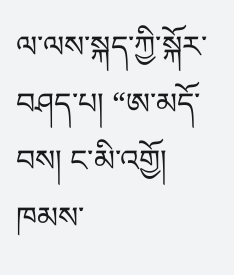ལ་ལས་སྐད་ཀྱི་སྐོར་བཤད་པ། “ཨ་མདོ་བས། ང་མི་འགྱོ། ཁམས་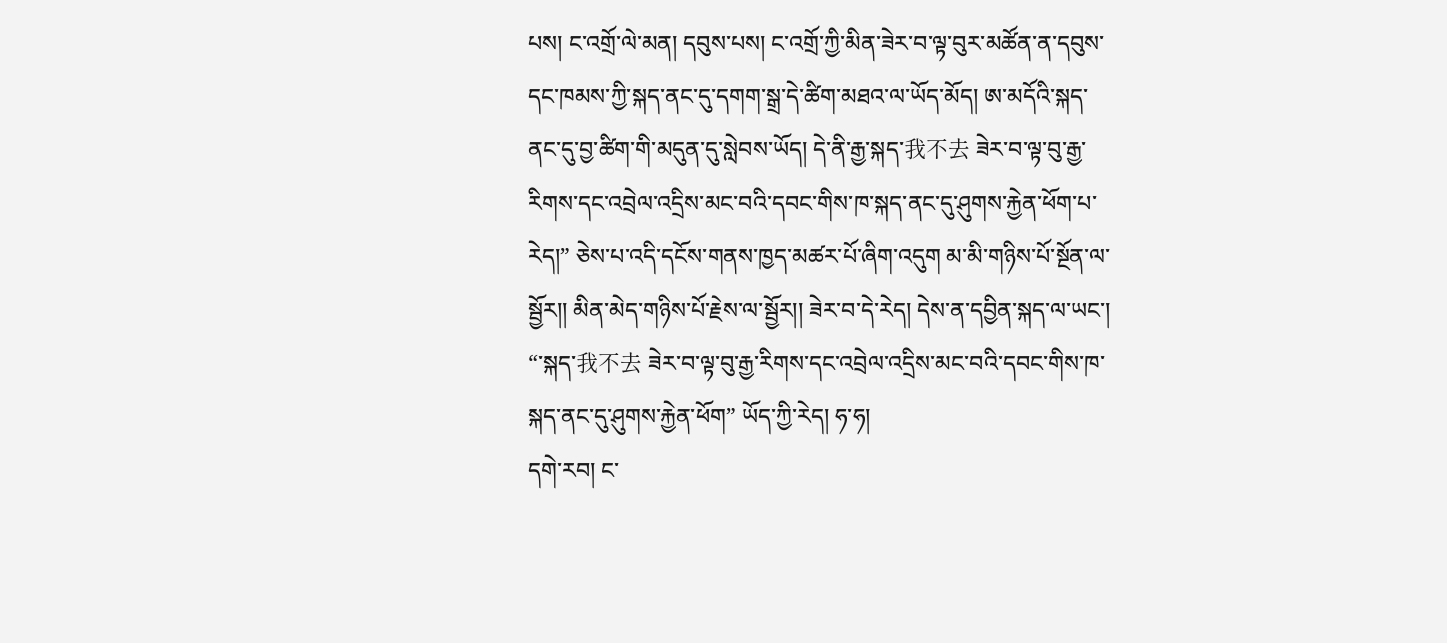པས། ང་འགྲོ་ལེ་མན། དབུས་པས། ང་འགྲོ་ཀྱི་མིན་ཟེར་བ་ལྟ་བུར་མཚོན་ན་དབུས་དང་ཁམས་ཀྱི་སྐད་ནང་དུ་དགག་སྒྲ་དེ་ཚིག་མཐའ་ལ་ཡོད་མོད། ཨ་མདོའི་སྐད་ནང་དུ་བྱ་ཚིག་གི་མདུན་དུ་སླེབས་ཡོད། དེ་ནི་རྒྱ་སྐད་我不去 ཟེར་བ་ལྟ་བུ་རྒྱ་རིགས་དང་འབྲེལ་འདྲིས་མང་བའི་དབང་གིས་ཁ་སྐད་ནང་དུ་ཤུགས་རྐྱེན་ཕོག་པ་རེད།” ཅེས་པ་འདི་དངོས་གནས་ཁྱད་མཚར་པོ་ཞིག་འདུག མ་མི་གཉིས་པོ་སྔོན་ལ་སྦྱོར།། མིན་མེད་གཉིས་པོ་རྗེས་ལ་སྦྱོར།། ཟེར་བ་དེ་རེད། དེས་ན་དབྱིན་སྐད་ལ་ཡང་། “་སྐད་我不去 ཟེར་བ་ལྟ་བུ་རྒྱ་རིགས་དང་འབྲེལ་འདྲིས་མང་བའི་དབང་གིས་ཁ་སྐད་ནང་དུ་ཤུགས་རྐྱེན་ཕོག” ཡོད་ཀྱི་རེད། ཧ་ཧ།
དགེ་རབ། ང་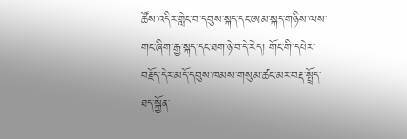ཚོས་འདིར་གླེང་བ་དབུས་སྐད་དང་ཨམ་སྐད་གཉིས་ལས་གང་ཞིག་རྒྱ་སྐད་དང་ཐག་ཉེ་བ་དེ་རེད། གོང་གི་དཔེར་བརྗོད་དེར་མདོ་དབུས་ཁམས་གསུམ་ཚང་མར་བརྡ་སྤྲོད་ཐད་སྐྱོན་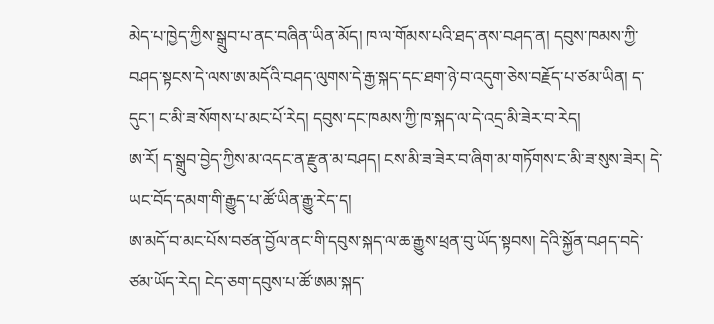མེད་པ་ཁྱེད་ཀྱིས་སྒྲུབ་པ་ནང་བཞིན་ཡིན་མོད། ཁ་ལ་གོམས་པའི་ཐད་ནས་བཤད་ན། དབུས་ཁམས་ཀྱི་བཤད་སྟངས་དེ་ལས་ཨ་མདོའི་བཤད་ལུགས་དེ་རྒྱ་སྐད་དང་ཐག་ཉེ་བ་འདུག་ཅེས་བརྗོད་པ་ཙམ་ཡིན། ད་དུང་། ང་མི་ཟ་སོགས་པ་མང་པོ་རེད། དབུས་དང་ཁམས་ཀྱི་ཁ་སྐད་ལ་དེ་འདྲ་མི་ཟེར་བ་རེད།
ཨ་རོ། ད་སྒྲུབ་བྱེད་ཀྱིས་མ་འདང་ན་རྫུན་མ་བཤད། ངས་མི་ཟ་ཟེར་བ་ཞིག་མ་གཏོགས་ང་མི་ཟ་སུས་ཟེར། དེ་ཡང་བོད་དམག་གི་རྒྱུད་པ་ཚོ་ཡིན་རྒྱུ་རེད་ད།
ཨ་མདོ་བ་མང་པོས་བཙན་བྱོལ་ནང་གི་དབུས་སྐད་ལ་ཆ་རྒྱུས་ཕྲན་བུ་ཡོད་སྟབས། དེའི་སྐྱོན་བཤད་བདེ་ཙམ་ཡོད་རེད། ངེད་ཅག་དབུས་པ་ཚོ་ཨམ་སྐད་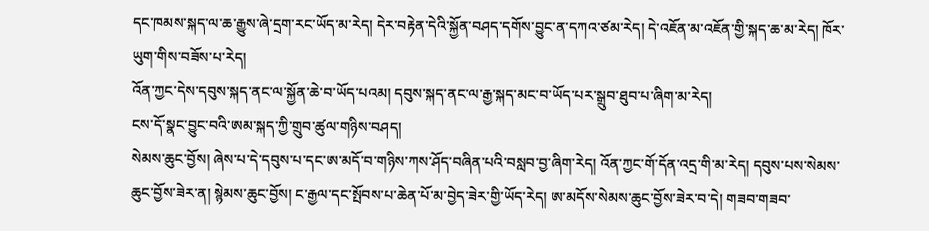དང་ཁམས་སྐད་ལ་ཆ་རྒྱུས་ཞེ་དྲག་རང་ཡོད་མ་རེད། དེར་བརྟེན་དེའི་སྐྱོན་བཤད་དགོས་བྱུང་ན་དཀའ་ཙམ་རེད། དེ་འཇོན་མ་འཇོན་གྱི་སྐད་ཆ་མ་རེད། ཁོར་ཡུག་གིས་བཟོས་པ་རེད།
འོན་ཀྱང་དེས་དབུས་སྐད་ནང་ལ་སྐྱོན་ཆེ་བ་ཡོད་པའམ། དབུས་སྐད་ནང་ལ་རྒྱ་སྐད་མང་བ་ཡོད་པར་སྒྲུབ་ཐུབ་པ་ཞིག་མ་རེད།
ངས་དོ་སྣང་བྱུང་བའི་ཨམ་སྐད་ཀྱི་གྲུབ་ཚུལ་གཉིས་བཤད།
སེམས་ཆུང་བྱོས། ཞེས་པ་དེ་དབུས་པ་དང་ཨ་མདོ་བ་གཉིས་ཀས་ཤོད་བཞིན་པའི་བསླབ་བྱ་ཞིག་རེད། འོན་ཀྱང་གོ་དོན་འདྲ་གི་མ་རེད། དབུས་པས་སེམས་ཆུང་བྱོས་ཟེར་ན། སྙེམས་ཆུང་བྱོས། ང་རྒྱལ་དང་སྤོབས་པ་ཆེན་པོ་མ་བྱེད་ཟེར་གྱི་ཡོད་རེད། ཨ་མདོས་སེམས་ཆུང་བྱོས་ཟེར་བ་དེ། གཟབ་གཟབ་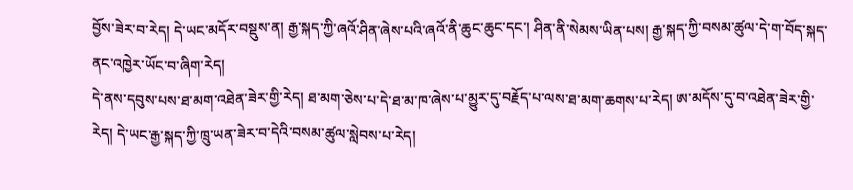བྱོས་ཟེར་བ་རེད། དེ་ཡང་མདོར་བསྡུས་ན། རྒྱ་སྐད་ཀྱི་ཞའོ་ཤིན་ཞེས་པའི་ཞའོ་ནི་ཆུང་ཆུང་དང་། ཤིན་ནི་སེམས་ཡིན་པས། རྒྱ་སྐད་ཀྱི་བསམ་ཚུལ་དེ་ག་བོད་སྐད་ནང་འཁྱེར་ཡོང་བ་ཞིག་རེད།
དེ་ནས་དབུས་པས་ཐ་མག་འཐེན་ཟེར་གྱི་རེད། ཐ་མག་ཅེས་པ་དེ་ཐ་མ་ཁ་ཞེས་པ་མྱུར་དུ་བརྗོད་པ་ལས་ཐ་མག་ཆགས་པ་རེད། ཨ་མདོས་དུ་བ་འཐེན་ཟེར་གྱི་རེད། དེ་ཡང་རྒྱ་སྐད་ཀྱི་ཁྲུ་ཡན་ཟེར་བ་དེའི་བསམ་ཚུལ་སླེབས་པ་རེད།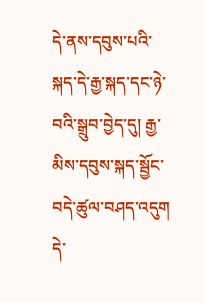དེ་ནས་དབུས་པའི་སྐད་དེ་རྒྱ་སྐད་དང་ཉེ་བའི་སྒྲུབ་བྱེད་དུ། རྒྱ་མིས་དབུས་སྐད་སྦྱོང་བདེ་ཚུལ་བཤད་འདུག དེ་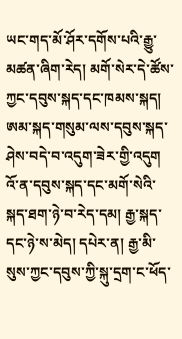ཡང་གད་མོ་ཤོར་དགོས་པའི་རྒྱུ་མཚན་ཞིག་རེད། མགོ་སེར་དེ་ཚོས་ཀྱང་དབུས་སྐད་དང་ཁམས་སྐད། ཨམ་སྐད་གསུམ་ལས་དབུས་སྐད་ཤེས་བདེ་བ་འདུག་ཟེར་གྱི་འདུག འོ་ན་དབུས་སྐད་དང་མགོ་སེའི་སྐད་ཐག་ཉེ་བ་རེད་དམ། རྒྱ་སྐད་དང་ཉེ་ས་མེད། དཔེར་ན། རྒྱ་མི་སུས་ཀྱང་དབུས་ཀྱི་སྐུ་དྲག་ང་ཕོད་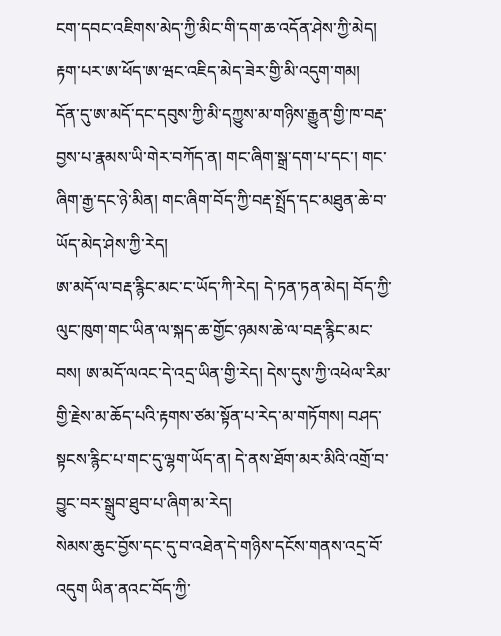ངག་དབང་འཇིགས་མེད་ཀྱི་མིང་གི་དག་ཆ་འདོན་ཤེས་ཀྱི་མེད། རྟག་པར་ཨ་ཕོད་ཨ་ཝང་འཇིད་མེད་ཟེར་གྱི་མི་འདུག་གམ།
དོན་དུ་ཨ་མདོ་དང་དབུས་ཀྱི་མི་དཀྱུས་མ་གཉིས་རྒྱུན་གྱི་ཁ་བརྡ་བྱས་པ་རྣམས་ཡི་གེར་བཀོད་ན། གང་ཞིག་སྒྲ་དག་པ་དང་། གང་ཞིག་རྒྱ་དང་ཉེ་མིན། གང་ཞིག་བོད་ཀྱི་བརྡ་སྤྲོད་དང་མཐུན་ཆེ་བ་ཡོད་མེད་ཤེས་ཀྱི་རེད།
ཨ་མདོ་ལ་བརྡ་རྙིང་མང་ང་ཡོད་ཀི་རེད། དེ་ཏན་ཏན་མེད། བོད་ཀྱི་ལུང་ཁུག་གང་ཡིན་ལ་སྐད་ཆ་གྱོང་ཉམས་ཆེ་ལ་བརྡ་རྙིང་མང་བས། ཨ་མདོ་ལའང་དེ་འདྲ་ཡིན་གྱི་རེད། དེས་དུས་ཀྱི་འཕེལ་རིམ་གྱི་རྗེས་མ་ཆོད་པའི་རྟགས་ཙམ་སྟོན་པ་རེད་མ་གཏོགས། བཤད་སྟངས་རྙིང་པ་གང་དུ་ལྷག་ཡོད་ན། དེ་ནས་ཐོག་མར་མིའི་འགྲོ་བ་བྱུང་བར་སྒྲུབ་ཐུབ་པ་ཞིག་མ་རེད།
སེམས་ཆུང་བྱོས་དང་དུ་བ་འཐེན་དེ་གཉིས་དངོས་གནས་འདྲ་བོ་འདུག ཡིན་ནའང་བོད་ཀྱི་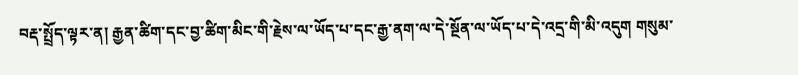བརྡ་སྤྲོད་ལྟར་ན། རྒྱན་ཚིག་དང་བྱ་ཚིག་མིང་གི་རྗེས་ལ་ཡོད་པ་དང་རྒྱ་ནག་ལ་དེ་སྔོན་ལ་ཡོད་པ་དེ་འདྲ་གི་མི་འདུག གསུམ་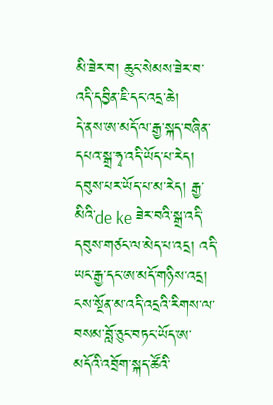མི་ཟེར་བ། ཆུང་སེམས་ཟེར་བ་འདི་དབྱིན་ཇི་དང་འདྲ་ཆེ།
དེ་ནས་ཨ་མདོ་ལ་རྒྱ་སྐད་བཞིན་དཔའ་སྒྲ་ཧྭ་འདི་ཡོད་པ་རེད། དབུས་པར་ཡོད་པ་མ་རེད། རྒྱ་མིའི་de ke ཟེར་བའི་སྒྲ་འདི་དབུས་གཙང་ལ་མེད་པ་འདྲ། འདི་ཡང་རྒྱ་དང་ཨ་མདོ་གཉིས་འདྲ། ངས་སྔོན་མ་འདི་འདྲའི་རིགས་ལ་བསམ་བློ་ཅུང་བཏང་ཡོད་ཨ་མདོའི་འབྲོག་སྐད་ཚོའི་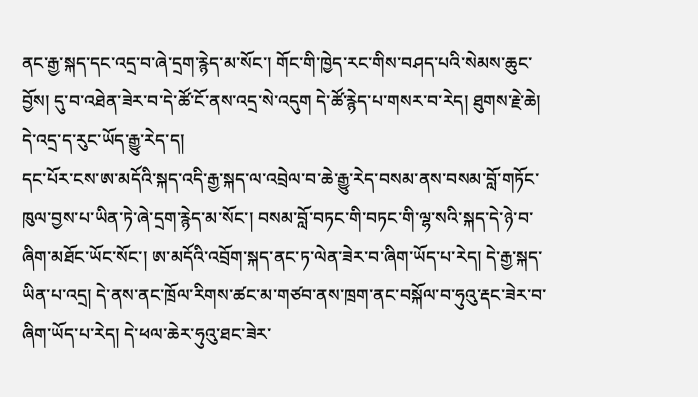ནང་རྒྱ་སྐད་དང་འདྲ་བ་ཞེ་དྲག་རྙེད་མ་སོང་། གོང་གི་ཁྱེད་རང་གིས་བཤད་པའི་སེམས་ཆུང་བྱོས། དུ་བ་འཐེན་ཟེར་བ་དེ་ཚོ་ངོ་ནས་འདྲ་སེ་འདུག དེ་ཚོ་རྙེད་པ་གསར་བ་རེད། ཐུགས་རྗེ་ཆེ། དེ་འདྲ་ད་རུང་ཡོད་རྒྱུ་རེད་ད།
དང་པོར་ངས་ཨ་མདོའི་སྐད་འདི་རྒྱ་སྐད་ལ་འབྲེལ་བ་ཆེ་རྒྱུ་རེད་བསམ་ནས་བསམ་བློ་གཏོང་ཁུལ་བྱས་པ་ཡིན་ཏེ་ཞེ་དྲག་རྙེད་མ་སོང་། བསམ་བློ་བཏང་གི་བཏང་གི་ལྷ་སའི་སྐད་དེ་ཉེ་བ་ཞིག་མཐོང་ཡོང་སོང་། ཨ་མདོའི་འབྲོག་སྐད་ནང་ཏ་ལེན་ཟེར་བ་ཞིག་ཡོད་པ་རེད། དེ་རྒྱ་སྐད་ཡིན་པ་འདྲ། དེ་ནས་ནང་ཁྲོལ་རིགས་ཚང་མ་གཙབ་ནས་ཁྲག་ནང་བསྐོལ་བ་ཧུའུ་རྡང་ཟེར་བ་ཞིག་ཡོད་པ་རེད། དེ་ཕལ་ཆེར་ཧུའུ་ཐང་ཟེར་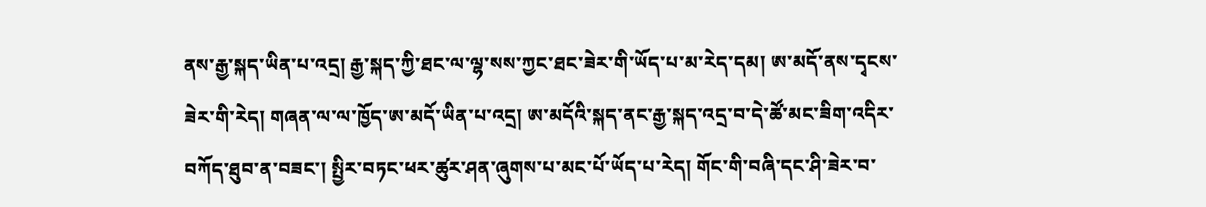ནས་རྒྱ་སྐད་ཡིན་པ་འདྲ། རྒྱ་སྐད་ཀྱི་ཐང་ལ་ལྷ་སས་ཀྱང་ཐང་ཟེར་གི་ཡོད་པ་མ་རེད་དམ། ཨ་མདོ་ནས་དྭངས་ཟེར་གི་རེད། གཞན་ལ་ལ་ཁྱོད་ཨ་མདོ་ཡིན་པ་འདྲ། ཨ་མདོའི་སྐད་ནང་རྒྱ་སྐད་འདྲ་བ་དེ་ཚོ་མང་ཟིག་འདིར་བཀོད་ཐུབ་ན་བཟང་། སྤྱིར་བཏང་ཕར་ཚུར་ཤན་ཞུགས་པ་མང་པོ་ཡོད་པ་རེད། གོང་གི་བཞི་དང་ཤི་ཟེར་བ་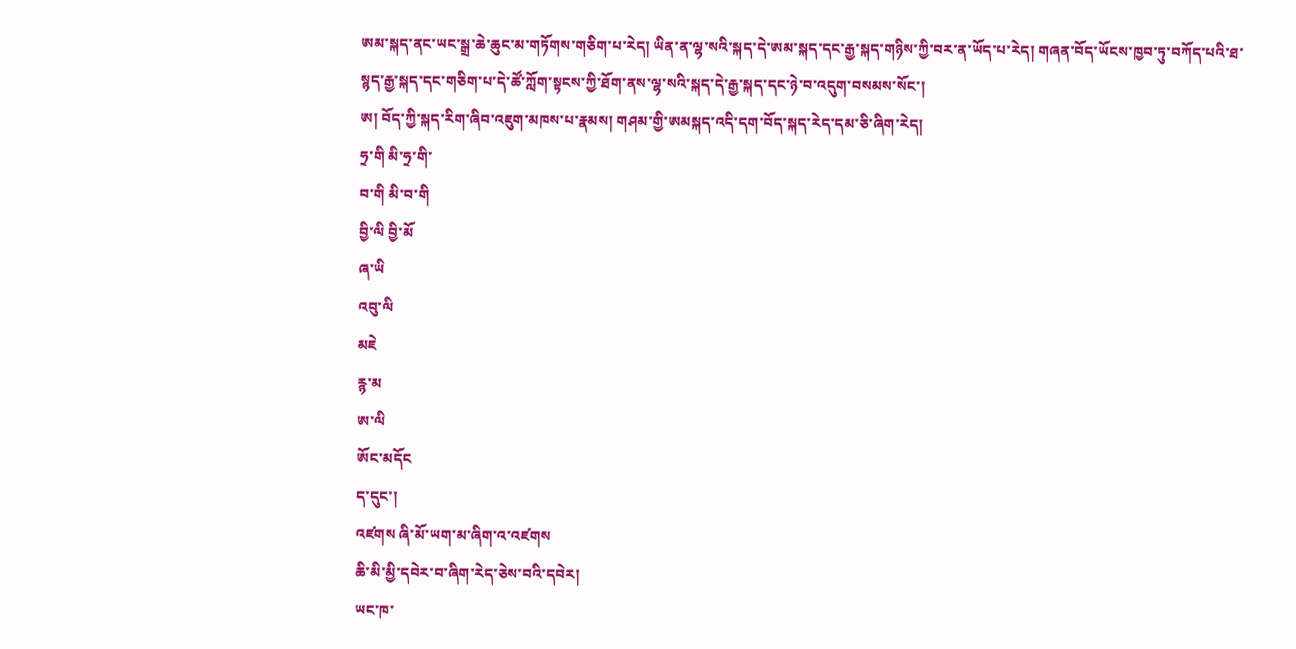ཨམ་སྐད་ནང་ཡང་སྒྲ་ཆེ་ཆུང་མ་གཏོགས་གཅིག་པ་རེད། ཡིན་ན་ལྷ་སའི་སྐད་དེ་ཨམ་སྐད་དང་རྒྱ་སྐད་གཉིས་ཀྱི་བར་ན་ཡོད་པ་རེད། གཞན་བོད་ཡོངས་ཁྱབ་ཏུ་བཀོད་པའི་ཐ་སྙད་རྒྱ་སྐད་དང་གཅིག་པ་དེ་ཚོ་ཀློག་སྟངས་ཀྱི་ཐོག་ནས་ལྷ་སའི་སྐད་དེ་རྒྱ་སྐད་དང་ཉེ་བ་འདུག་བསམས་སོང་།
ཨ། བོད་ཀྱི་སྐད་རིག་ཞིབ་འཇུག་མཁས་པ་རྣམས། གཤམ་གྱི་ཨམསྐད་འདི་དག་བོད་སྐད་རེད་དམ་ཅི་ཞིག་རེད།
ཧྲ་གི མི་ཧྲ་གི་
བ་གི མི་བ་གི
བྱི་ལི བྱི་མོ
ཞ་ཡི
འབུ་ལི
མཇེ
རྙ་མ
ཨ་ལི
ཨོང་མདོང
ད་དུང་།
འཛགས ཞི་མོ་ཡག་མ་ཞིག་འ་འཛགས
ཆི་མི་མྱི་དབེར་བ་ཞིག་རེད་ཅེས་བའི་དབེར།
ཡང་ཁ་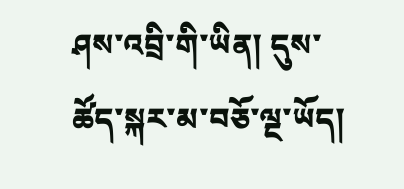ཤས་འབྲི་གི་ཡིན། དུས་ཚོད་སྐར་མ་བཅོ་ལྔ་ཡོད།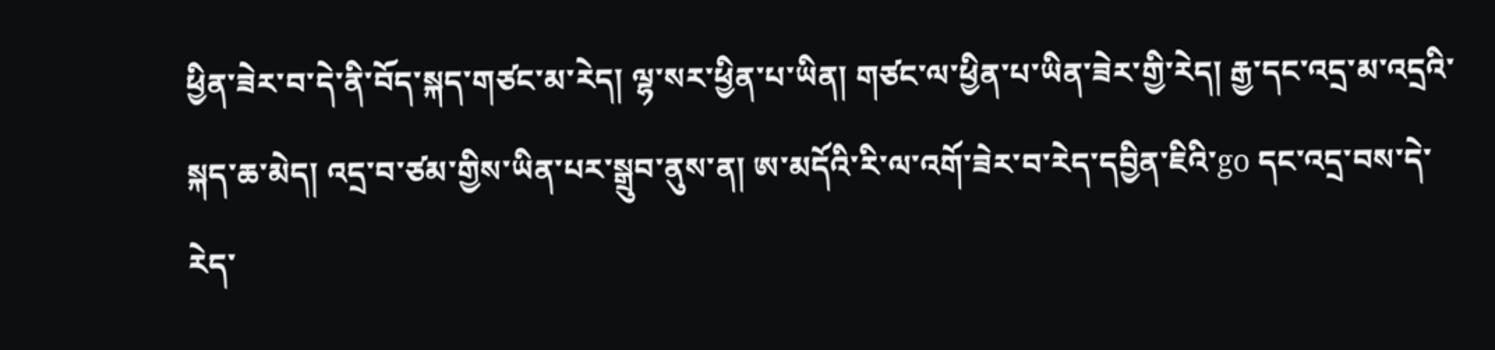ཕྱིན་ཟེར་བ་དེ་ནི་བོད་སྐད་གཙང་མ་རེད། ལྷ་སར་ཕྱིན་པ་ཡིན། གཙང་ལ་ཕྱིན་པ་ཡིན་ཟེར་གྱི་རེད། རྒྱ་དང་འདྲ་མ་འདྲའི་སྐད་ཆ་མེད། འདྲ་བ་ཙམ་གྱིས་ཡིན་པར་སྒྲུབ་ནུས་ན། ཨ་མདོའི་རི་ལ་འགོ་ཟེར་བ་རེད་དབྱིན་ཇིའི་go དང་འདྲ་བས་དེ་རེད་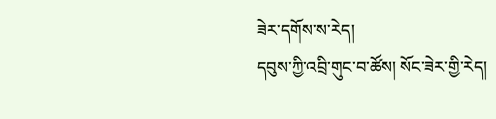ཟེར་དགོས་ས་རེད།
དབུས་ཀྱི་འབྲི་གུང་བ་ཚོས། སོང་ཟེར་གྱི་རེད།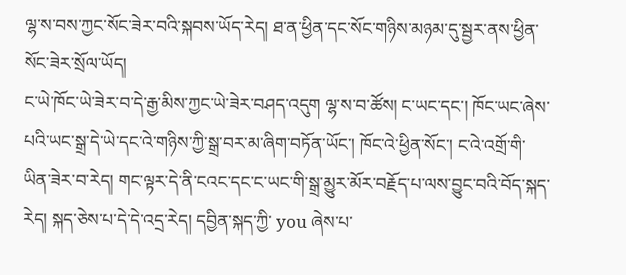ལྷ་ས་བས་ཀྱང་སོང་ཟེར་བའི་སྐབས་ཡོད་རེད། ཐ་ན་ཕྱིན་དང་སོང་གཉིས་མཉམ་དུ་སྦྱར་ནས་ཕྱིན་སོང་ཟེར་སྲོལ་ཡོད།
ང་ཡེ་ཁོང་ཡེ་ཟེར་བ་དེ་རྒྱ་མིས་ཀྱང་ཡེ་ཟེར་བཤད་འདུག ལྷ་ས་བ་ཚོས། ང་ཡང་དང་། ཁོང་ཡང་ཞེས་པའི་ཡང་སྒྲ་དེ་ཡེ་དང་འེ་གཉིས་ཀྱི་སྒྲ་བར་མ་ཞིག་བཏོན་ཡོང་། ཁོང་འེ་ཕྱིན་སོང་། ང་འེ་འགྲོ་གི་ཡིན་ཟེར་བ་རེད། གང་ལྟར་དེ་ནི་ངའང་དང་ང་ཡང་གི་སྒྲ་མྱུར་མོར་བརྗོད་པ་ལས་བྱུང་བའི་བོད་སྐད་རེད། སྐད་ཅེས་པ་དེ་དེ་འདྲ་རེད། དབྱིན་སྐད་ཀྱི་ you ཞེས་པ་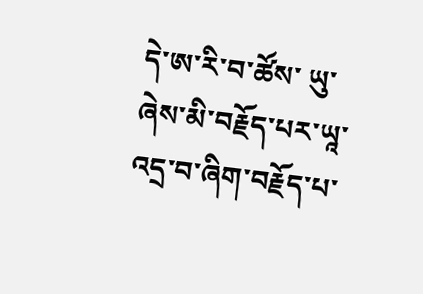དེ་ཨ་རི་བ་ཚོས་ ཡུ་ཞེས་མི་བརྗོད་པར་ཡཱ་འདྲ་བ་ཞིག་བརྗོད་པ་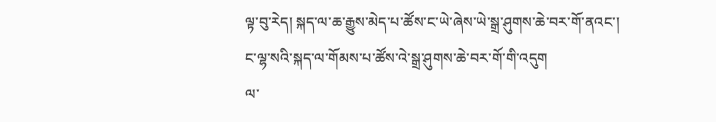ལྟ་བུ་རེད། སྐད་ལ་ཆ་རྒྱུས་མེད་པ་ཚོས་ང་ཡེ་ཞེས་ཡེ་སྒྲ་ཤུགས་ཆེ་བར་གོ་ནའང་། ང་ལྷ་སའི་སྐད་ལ་གོམས་པ་ཚོས་འེ་སྒྲ་ཤུགས་ཆེ་བར་གོ་གི་འདུག
ལ་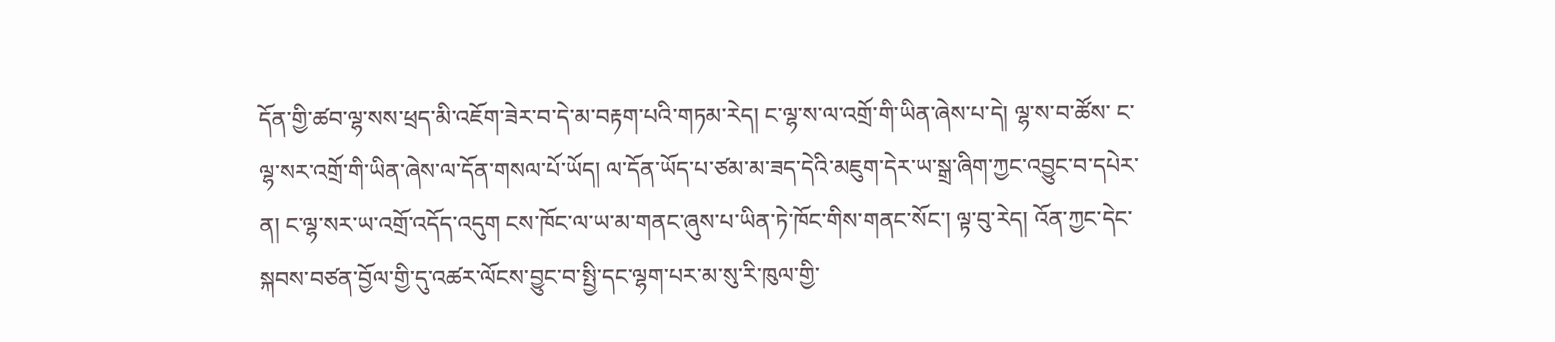དོན་གྱི་ཚབ་ལྷ་སས་ཕྲད་མི་འཇོག་ཟེར་བ་དེ་མ་བརྟག་པའི་གཏམ་རེད། ང་ལྷ་ས་ལ་འགྲོ་གི་ཡིན་ཞེས་པ་དེ། ལྷ་ས་བ་ཚོས་ ང་ལྷ་སར་འགྲོ་གི་ཡིན་ཞེས་ལ་དོན་གསལ་པོ་ཡོད། ལ་དོན་ཡོད་པ་ཙམ་མ་ཟད་དེའི་མཇུག་དེར་ཡ་སྒྲ་ཞིག་ཀྱང་འབྱུང་བ་དཔེར་ན། ང་ལྷ་སར་ཡ་འགྲོ་འདོད་འདུག ངས་ཁོང་ལ་ཡ་མ་གནང་ཞུས་པ་ཡིན་ཏེ་ཁོང་གིས་གནང་སོང་། ལྟ་བུ་རེད། འོན་ཀྱང་དེང་སྐབས་བཙན་བྱོལ་གྱི་དུ་འཚར་ལོངས་བྱུང་བ་སྤྱི་དང་ལྷག་པར་མ་སུ་རི་ཁུལ་གྱི་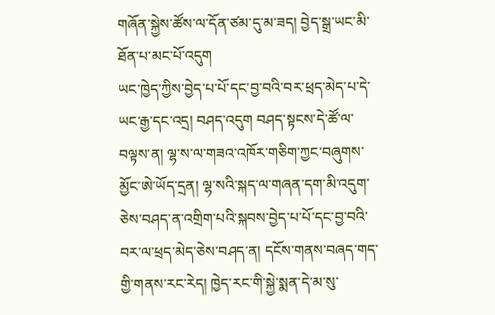གཞོན་སྐྱེས་ཚོས་ལ་དོན་ཙམ་དུ་མ་ཟད། བྱེད་སྒྲ་ཡང་མི་ཐོན་པ་མང་པོ་འདུག
ཡང་ཁྱེད་ཀྱིས་བྱེད་པ་པོ་དང་བྱ་བའི་བར་ཕྲད་མེད་པ་དེ་ཡང་རྒྱ་དང་འདྲ། བཤད་འདུག བཤད་སྟངས་དེ་ཚོ་ལ་བལྟས་ན། ལྷ་ས་ལ་གཟའ་འཁོར་གཅིག་ཀྱང་བཞུགས་མྱོང་ཨེ་ཡོད་དྲན། ལྷ་སའི་སྐད་ལ་གཞན་དག་མི་འདུག་ཅེས་བཤད་ན་འགྲིག་པའི་སྐབས་བྱེད་པ་པོ་དང་བྱ་བའི་བར་ལ་ཕྲད་མེད་ཅེས་བཤད་ན། དངོས་གནས་བཞད་གད་གྱི་གནས་རང་རེད། ཁྱེད་རང་གི་སྐྱེ་སྨན་དེ་མ་སུ་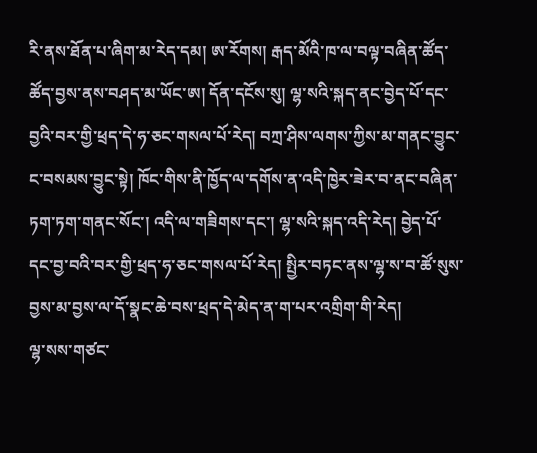རི་ནས་ཐོན་པ་ཞིག་མ་རེད་དམ། ཨ་རོགས། རྒད་མོའི་ཁ་ལ་བལྟ་བཞིན་ཚོད་ཚོད་བྱས་ནས་བཤད་མ་ཡོང་ཨ། དོན་དངོས་སུ། ལྷ་སའི་སྐད་ནང་བྱེད་པོ་དང་བྱའི་བར་གྱི་ཕྲད་དེ་ཧ་ཅང་གསལ་པོ་རེད། བཀྲ་ཤིས་ལགས་ཀྱིས་མ་གནང་བྱུང་ང་བསམས་བྱུང་སྟེ། ཁོང་གིས་ནི་ཁྱོད་ལ་དགོས་ན་འདི་ཁྱེར་ཟེར་བ་ནང་བཞིན་ཏག་ཏག་གནང་སོང་། འདི་ལ་གཟིགས་དང་། ལྷ་སའི་སྐད་འདི་རེད། བྱེད་པོ་དང་བྱ་བའི་བར་གྱི་ཕྲད་ཧ་ཅང་གསལ་པོ་རེད། སྤྱིར་བཏང་ནས་ལྷ་ས་བ་ཚོ་སུས་བྱས་མ་བྱས་ལ་དོ་སྣང་ཆེ་བས་ཕྲད་དེ་མེད་ན་ག་པར་འགྲིག་གི་རེད།
ལྷ་སས་གཙང་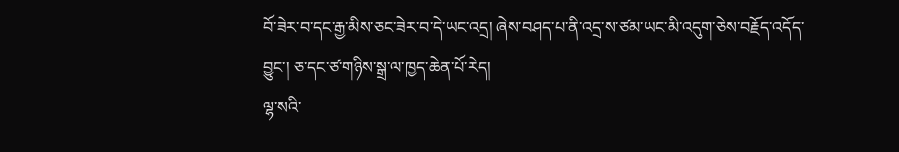བོ་ཟེར་བ་དང་རྒྱ་མིས་ཅང་ཟེར་བ་དེ་ཡང་འདྲ། ཞེས་བཤད་པ་ནི་འདྲ་ས་ཙམ་ཡང་མི་འདུག་ཅེས་བརྗོད་འདོད་བྱུང་། ཅ་དང་ཙ་གཉིས་སྒྲ་ལ་ཁྱད་ཆེན་པོ་རེད།
ལྷ་སའི་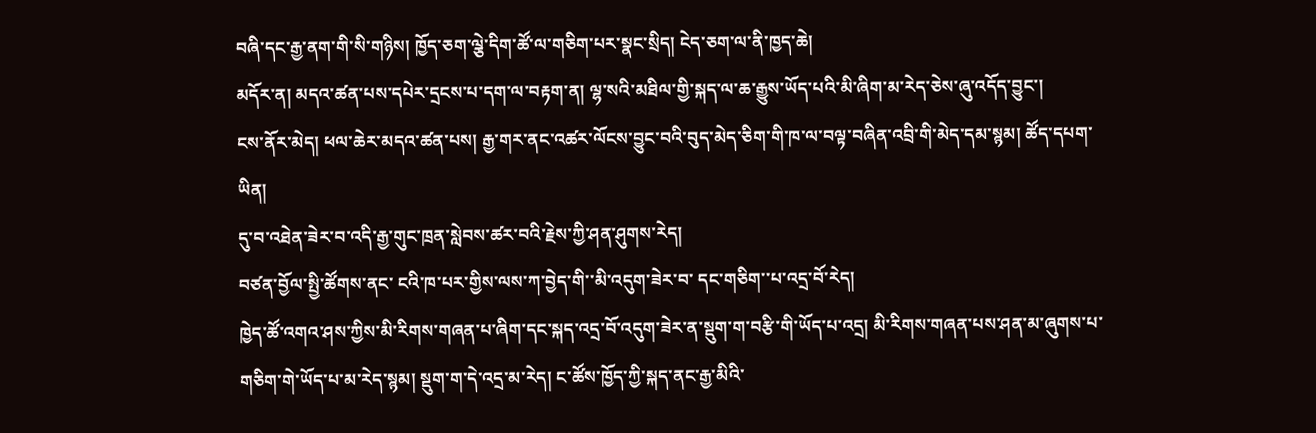བཞི་དང་རྒྱ་ནག་གི་སི་གཉིས། ཁྱོད་ཅག་ལྕེ་དིག་ཚོ་ལ་གཅིག་པར་སྣང་སྲིད། ངེད་ཅག་ལ་ནི་ཁྱད་ཆེ།
མདོར་ན། མདའ་ཚན་པས་དཔེར་དྲངས་པ་དག་ལ་བརྟག་ན། ལྷ་སའི་མཐིལ་གྱི་སྐད་ལ་ཆ་རྒྱུས་ཡོད་པའི་མི་ཞིག་མ་རེད་ཅེས་ཞུ་འདོད་བྱུང་།
ངས་ནོར་མེད། ཕལ་ཆེར་མདའ་ཚན་པས། རྒྱ་གར་ནང་འཚར་ལོངས་བྱུང་བའི་བུད་མེད་ཅིག་གི་ཁ་ལ་བལྟ་བཞིན་འབྲི་གི་མེད་དམ་སྙམ། ཚོད་དཔག་ཡིན།
དུ་བ་འཐེན་ཟེར་བ་འདི་རྒྱ་གུང་ཁྲན་སླེབས་ཚར་བའི་རྗེས་ཀྱི་ཤན་ཤུགས་རེད།
བཙན་བྱོལ་སྤྱི་ཚོགས་ནང་ ངའི་ཁ་པར་གྱིས་ལས་ཀ་བྱེད་གི་་མི་འདུག་ཟེར་བ་ དང་གཅིག་་པ་འདྲ་བོ་རེད།
ཁྱེད་ཚོ་འགའ་ཤས་ཀྱིས་མི་རིགས་གཞན་པ་ཞིག་དང་སྐད་འདྲ་བོ་འདུག་ཟེར་ན་སྡུག་ག་བརྩི་གི་ཡོད་པ་འདྲ། མི་རིགས་གཞན་པས་ཤན་མ་ཞུགས་པ་གཅིག་གེ་ཡོད་པ་མ་རེད་སྙམ། སྡུག་ག་དེ་འདྲ་མ་རེད། ང་ཚོས་ཁྱོད་ཀྱི་སྐད་ནང་རྒྱ་མིའི་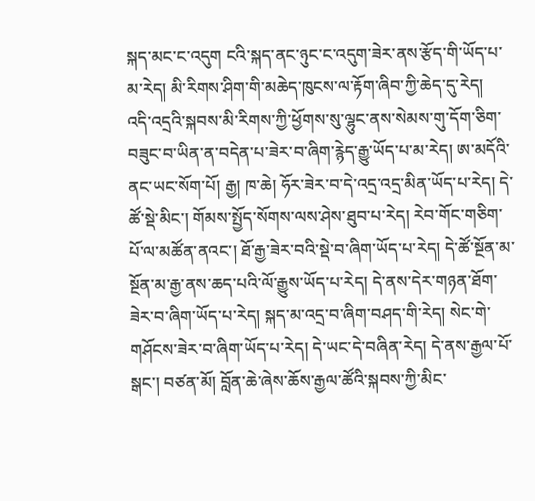སྐད་མང་ང་འདུག ངའི་སྐད་ནང་ཉུང་ང་འདུག་ཟེར་ནས་རྩོད་གི་ཡོད་པ་མ་རེད། མི་རིགས་ཤིག་གི་མཆེད་ཁུངས་ལ་རྟོག་ཞིབ་ཀྱི་ཆེད་དུ་རེད།
འདི་འདྲའི་སྐབས་མི་རིགས་ཀྱི་ཕྱོགས་སུ་ལྷུང་ནས་སེམས་གུ་དོག་ཅིག་བཟུང་བ་ཡིན་ན་བདེན་པ་ཟེར་བ་ཞིག་རྙེད་རྒྱུ་ཡོད་པ་མ་རེད། ཨ་མདོའི་ནང་ཡང་སོག་པོ། རྒྱ། ཁ་ཆེ། ཧོར་ཟེར་བ་དེ་འདྲ་འདྲ་མིན་ཡོད་པ་རེད། དེ་ཚོ་སྡེ་མིང་། གོམས་སྤྱོད་སོགས་ལས་ཤེས་ཐུབ་པ་རེད། རེབ་གོང་གཅིག་པོ་ལ་མཚོན་ནའང་། ཐོ་རྒྱ་ཟེར་བའི་སྡེ་བ་ཞིག་ཡོད་པ་རེད། དེ་ཚོ་སྔོན་མ་སྔོན་མ་རྒྱ་ནས་ཆད་པའི་ལོ་རྒྱུས་ཡོད་པ་རེད། དེ་ནས་དེར་གཉན་ཐོག་ཟེར་བ་ཞིག་ཡོད་པ་རེད། སྐད་མ་འདྲ་བ་ཞིག་བཤད་གི་རེད། སེང་གེ་གཤོངས་ཟེར་བ་ཞིག་ཡོད་པ་རེད། དེ་ཡང་དེ་བཞིན་རེད། དེ་ནས་རྒྱལ་པོ་སྒང་། བཙན་མོ། བློན་ཆེ་ཞེས་ཆོས་རྒྱལ་ཚོའི་སྐབས་ཀྱི་མིང་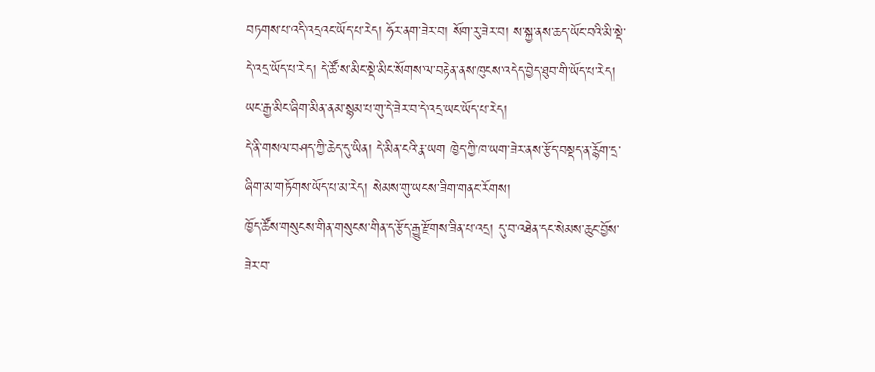བཏགས་པ་འདི་འདྲའང་ཡོད་པ་རེད། ཧོར་ནག་ཟེར་བ། སོག་རུ་ཟེར་བ། ས་སྐྱ་ནས་ཆད་ཡོང་བའི་མི་སྡེ་དེ་འདྲ་ཡོད་པ་རེད། དེ་ཚོ་ས་མིང་སྡེ་མིང་སོགས་ལ་བརྟེན་ནས་ཁུངས་འདེད་བྱེད་ཐུབ་གི་ཡོད་པ་རེད། ཡང་རྒྱ་མིང་ཞིག་མིན་ནམ་སྙམ་པ་གུ་དེ་ཟེར་བ་དེ་འདྲ་ཡང་ཡོད་པ་རེད།
དེ་ནི་གསལ་བཤད་ཀྱི་ཆེད་དུ་ཡིན། དེ་མིན་ངའི་རྣ་ཡག ཁྱེད་ཀྱི་ཁ་ཡག་ཟེར་ནས་རྩོད་བསྡད་ན་རྙོག་དྲ་ཞིག་མ་གཏོགས་ཡོད་པ་མ་རེད། སེམས་གུ་ཡངས་ཟིག་གནང་རོགས།
ཁྱོད་ཚོས་གསུངས་གིན་གསུངས་གིན་ད་རྩོད་རྒྱུ་རྫོགས་ཟིན་པ་འདྲ། དུ་བ་འཐེན་དང་སེམས་ཆུང་བྱོས་ཟེར་བ་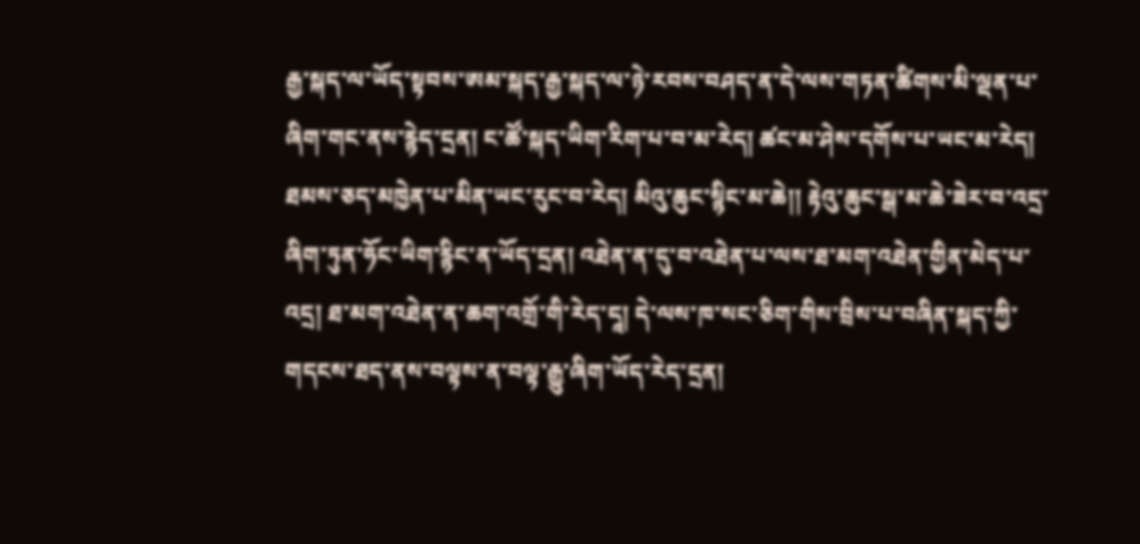རྒྱ་སྐད་ལ་ཡོད་སྟབས་ཨམ་སྐད་རྒྱ་སྐད་ལ་ཉེ་རབས་བཤད་ན་དེ་ལས་གཏན་ཚིགས་མི་ལྡན་པ་ཞིག་གང་ནས་རྙེད་དྲན། ང་ཚོ་སྐད་ཡིག་རིག་པ་བ་མ་རེད། ཚང་མ་ཤེས་དགོས་པ་ཡང་མ་རེད། ཐམས་ཅད་མཁྱེན་པ་མིན་ཡང་རུང་བ་རེད། མིའུ་ཆུང་སྙིང་མ་ཆེ།། རྟེའུ་ཆུང་སྒ་མ་ཆེ་ཟེར་བ་འདྲ་ཞིག་ཏུན་ཧོང་ཡིག་རྙིང་ན་ཡོད་དྲན། འཐེན་ན་དུ་བ་འཐེན་པ་ལས་ཐ་མག་འཐེན་གྱིན་མེད་པ་འདྲ། ཐ་མག་འཐེན་ན་ཆག་འགྲོ་གི་རེད་དཱ། དེ་ལས་ཁ་སང་ཅིག་གིས་བྲིས་པ་བཞིན་སྐད་ཀྱི་གདངས་ཐད་ནས་བལྟས་ན་བལྟ་རྒྱུ་ཞིག་ཡོད་རེད་དྲན།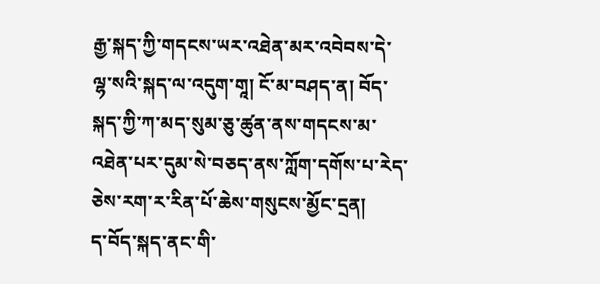རྒྱ་སྐད་ཀྱི་གདངས་ཡར་འཐེན་མར་འབེབས་དེ་ལྷ་སའི་སྐད་ལ་འདུག་གཱ། ངོ་མ་བཤད་ན། བོད་སྐད་ཀྱི་ཀ་མད་སུམ་ཅུ་ཚུན་ནས་གདངས་མ་འཐེན་པར་དུམ་སེ་བཅད་ནས་ཀློག་དགོས་པ་རེད་ཅེས་རག་ར་རིན་པོ་ཆེས་གསུངས་མྱོང་དྲན།
ད་བོད་སྐད་ནང་གི་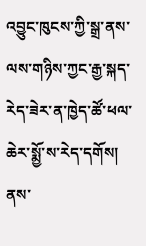འབྱུང་ཁུངས་ཀྱི་སྒྲ་ནས་ལས་གཉིས་ཀྱང་རྒྱ་སྐད་རེད་ཟེར་ན་ཁྱེད་ཚོ་ཕལ་ཆེར་སྨྱོ་ས་རེད་དགོས། ནས་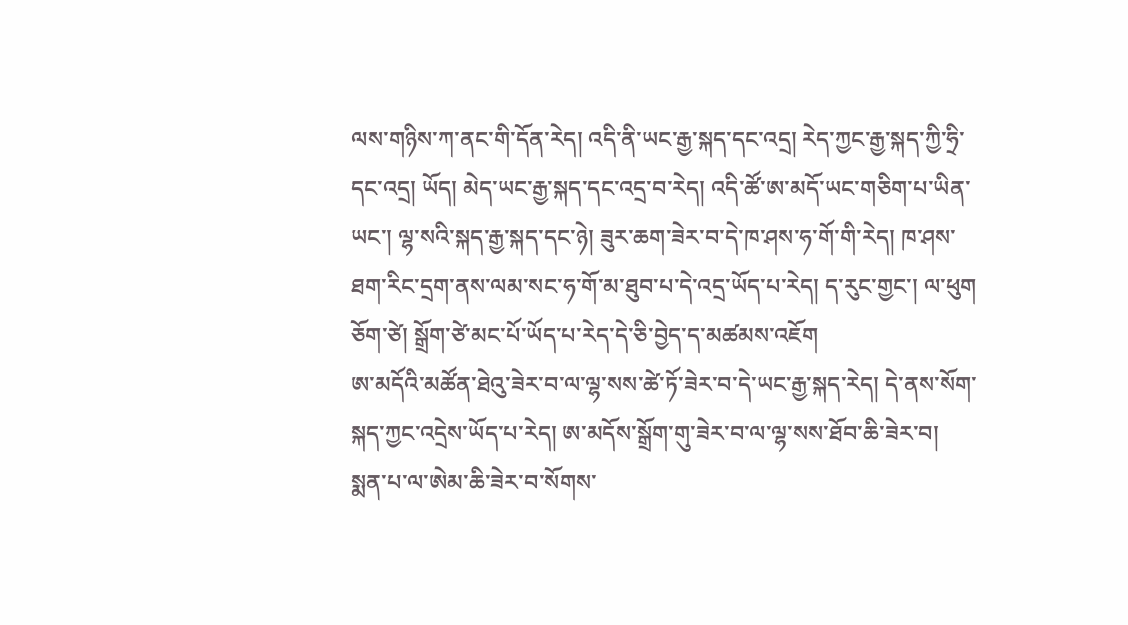ལས་གཉིས་ཀ་ནང་གི་དོན་རེད། འདི་ནི་ཡང་རྒྱ་སྐད་དང་འདྲ། རེད་ཀྱང་རྒྱ་སྐད་ཀྱི་ཧྲི་དང་འདྲ། ཡོད། མེད་ཡང་རྒྱ་སྐད་དང་འདྲ་བ་རེད། འདི་ཚོ་ཨ་མདོ་ཡང་གཅིག་པ་ཡིན་ཡང་། ལྷ་སའི་སྐད་རྒྱ་སྐད་དང་ཉེ། ཟུར་ཆག་ཟེར་བ་དེ་ཁ་ཤས་ཧ་གོ་གི་རེད། ཁ་ཤས་ཐག་རིང་དྲག་ནས་ལམ་སང་ཧ་གོ་མ་ཐུབ་པ་དེ་འདྲ་ཡོད་པ་རེད། ད་རུང་གྱང་། ལ་ཕུག ཅོག་ཙེ། སྒྲོག་ཙེ་མང་པོ་ཡོད་པ་རེད་དེ་ཅི་བྱེད་ད་མཚམས་འཇོག
ཨ་མདོའི་མཚོན་ཐེའུ་ཟེར་བ་ལ་ལྷ་སས་ཚེ་ཏོ་ཟེར་བ་དེ་ཡང་རྒྱ་སྐད་རེད། དེ་ནས་སོག་སྐད་ཀྱང་འདྲེས་ཡོད་པ་རེད། ཨ་མདོས་སྒྲོག་གུ་ཟེར་བ་ལ་ལྷ་སས་ཐོབ་ཆི་ཟེར་བ། སྨན་པ་ལ་ཨེམ་ཆི་ཟེར་བ་སོགས་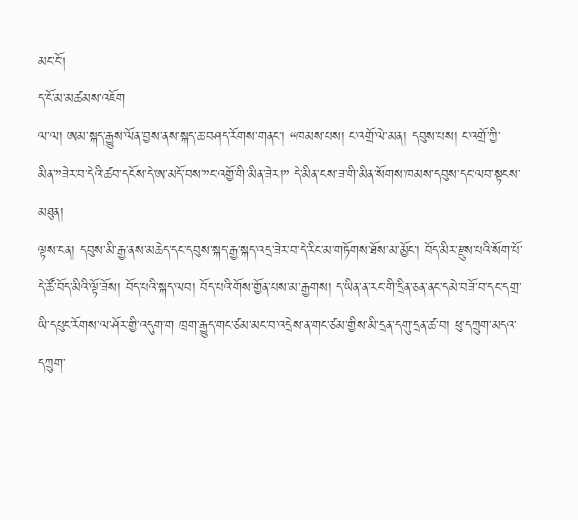མང་ངོ།
ད་ངོ་མ་མཚམས་འཇོག
ལ་ལ། ཨམ་སྐད་རྒྱུས་ལོན་བྱས་ནས་སྐད་ཆ་བཤད་རོགས་གནང་། “ཁམས་པས། ང་འགྲོ་ལེ་མན། དབུས་པས། ང་འགྲོ་ཀྱི་མིན་”ཟེར་བ་དེའི་ཚབ་དངོས་དེ་ཨ་མདོ་བས་”ང་འགྱོ་གི་མིན་ཟེར།” དེ་མིན་ངས་ཟ་གི་མིན་སོགས་ཁམས་དབུས་དང་ལབ་སྟངས་མཐུན།
ལྟས་ངན། དབུས་མི་རྒྱ་ནས་མཆེད་དང་དབུས་སྐད་རྒྱ་སྐད་འདྲ་ཟེར་བ་དེ་རིང་མ་གཏོགས་ཐོས་མ་མྱོང་། བོད་མིར་རྫུས་པའི་སོག་པོ་དེ་ཚོ་བོད་མིའི་ལྟོ་ཟོས། བོད་པའི་སྐད་ལབ། བོད་པའི་གོས་གྱོན་པས་མ་རྒྱགས། ད་ཡིན་ན་རང་གི་དྲིན་ཅན་ནང་དམེ་བཟོ་བ་དང་དགྲ་ཡི་དཔུང་རོགས་ལ་ཤོར་གྱི་འདུག་ག ཁྲག་རྒྱུད་གང་ཙམ་མང་བ་འདྲེས་ན་གང་ཙམ་གྱིས་མི་དྲན་དགུ་དྲན་ཚ་བ། ཕུ་དཀྲུག་མདའ་དཀྲུག་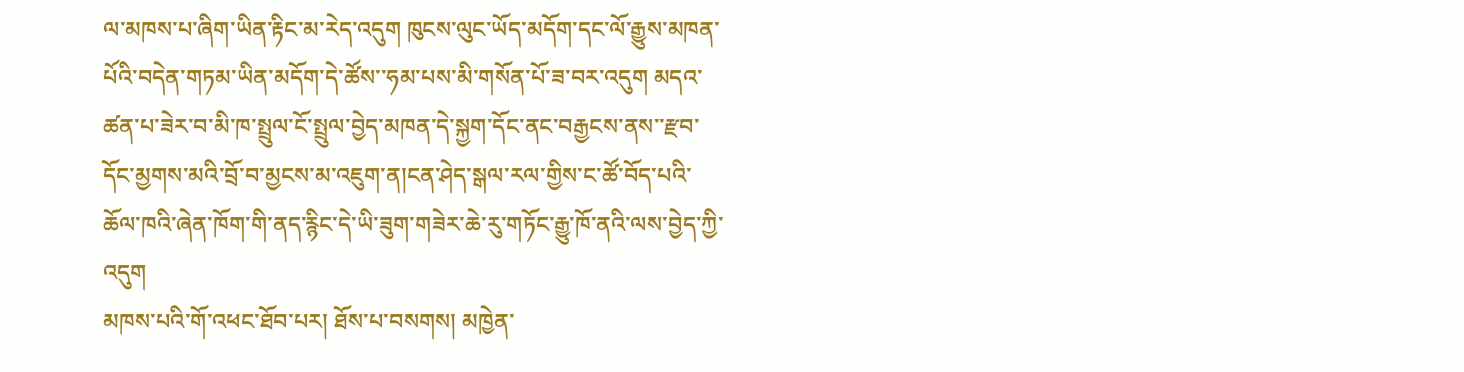ལ་མཁས་པ་ཞིག་ཡིན་རྟིང་མ་རེད་འདུག ཁུངས་ལུང་ཡོད་མདོག་དང་ལོ་རྒྱུས་མཁན་པོའི་བདེན་གཏམ་ཡིན་མདོག་དེ་ཚོས་་ཧམ་པས་མི་གསོན་པོ་ཟ་བར་འདུག མདའ་ཚན་པ་ཟེར་བ་མི་ཁ་སྤྲུལ་ངོ་སྤྲུལ་བྱེད་མཁན་དེ་སྐྱག་དོང་ནང་བརྒྱངས་ནས་་རྫབ་དོང་མྱགས་མའི་བྲོ་བ་མྱངས་མ་འཇུག་ན།ངན་ཤེད་སྒལ་རལ་གྱིས་ང་ཚོ་བོད་པའི་ཆོལ་ཁའི་ཞེན་ཁོག་གི་ནད་རྙིང་དེ་ཡི་ཟུག་གཟེར་ཆེ་རུ་གཏོང་རྒྱུ་ཁོ་ནའི་ལས་བྱེད་ཀྱི་འདུག
མཁས་པའི་གོ་འཕང་ཐོབ་པར། ཐོས་པ་བསགས། མཁྱེན་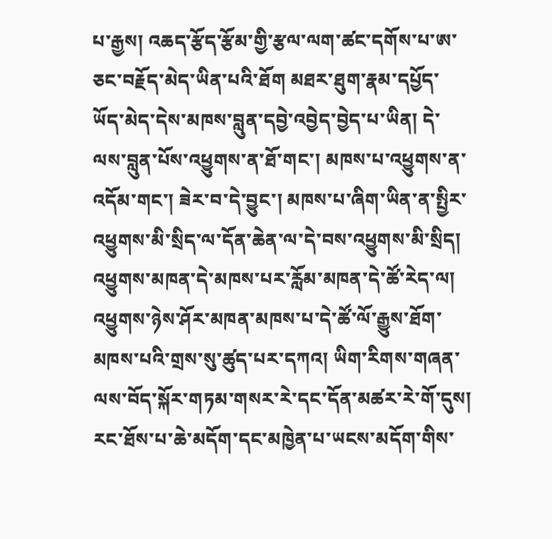པ་རྒྱས། འཆད་རྩོད་རྩོམ་གྱི་རྩལ་ལག་ཚང་དགོས་པ་ཨ་ཅང་བརྗོད་མེད་ཡིན་པའི་ཐོག མཐར་ཐུག་རྣམ་དཔྱོད་ཡོད་མེད་དེས་མཁས་བླུན་དབྱེ་འབྱེད་བྱེད་པ་ཡིན། དེ་ལས་བླུན་པོས་འཕྱུགས་ན་ཐོ་གང་། མཁས་པ་འཕྱུགས་ན་འདོམ་གང་། ཟེར་བ་དེ་བྱུང་། མཁས་པ་ཞིག་ཡིན་ན་སྤྱིར་འཕྱུགས་མི་སྲིད་ལ་དོན་ཆེན་ལ་དེ་བས་འཕྱུགས་མི་སྲིད། འཕྱུགས་མཁན་དེ་མཁས་པར་རློམ་མཁན་དེ་ཚོ་རེད་ལ། འཕྱུགས་ཉེས་ཤོར་མཁན་མཁས་པ་དེ་ཚོ་ལོ་རྒྱུས་ཐོག་མཁས་པའི་གྲས་སུ་ཚུད་པར་དཀའ། ཡིག་རིགས་གཞན་ལས་བོད་སྐོར་གཏམ་གསར་རེ་དང་དོན་མཚར་རེ་གོ་དུས། རང་ཐོས་པ་ཆེ་མདོག་དང་མཁྱེན་པ་ཡངས་མདོག་གིས་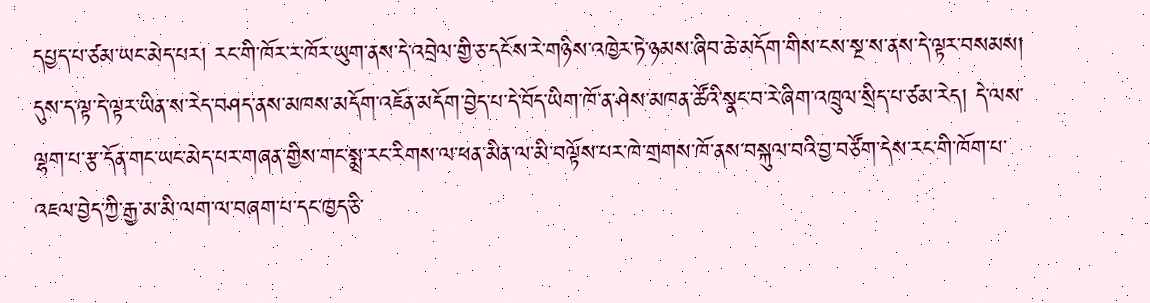དཔྱད་པ་ཙམ་ཡང་མེད་པར། རང་གི་ཁོར་ར་ཁོར་ཡུག་ནས་དེ་འབྲེལ་གྱི་ཅ་དངོས་རེ་གཉིས་འཁྱེར་ཏེ་ཉམས་ཞིབ་ཆེ་མདོག་གིས་ངས་སྔ་ས་ནས་དེ་ལྟར་བསམས། དུས་ད་ལྟ་དེ་ལྟར་ཡིན་ས་རེད་བཤད་ནས་མཁས་མདོག་འཇོན་མདོག་བྱེད་པ་དེ་བོད་ཡིག་ཁོ་ན་ཤེས་མཁན་ཚོའི་སྣང་བ་རེ་ཞིག་འཁྲུལ་སྲིད་པ་ཙམ་རེད། དེ་ལས་ལྷག་པ་རྩ་དོན་གང་ཡང་མེད་པར་གཞན་གྱིས་གང་སྨྲ་རང་རིགས་ལ་ཕན་མིན་ལ་མི་བལྟོས་པར་ཁེ་གྲགས་ཁོ་ནས་བསྐུལ་བའི་བྱ་བཙོག་དེས་རང་གི་ཁོག་པ་འཇལ་བྱེད་ཀྱི་རྒྱ་མ་མི་ལག་ལ་བཞག་པ་དང་ཁྱད་ཅི་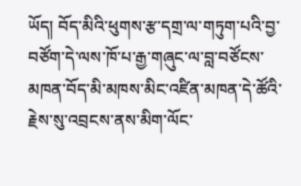ཡོད། བོད་མིའི་ཕུགས་རྩ་དགྲ་ལ་གཏུག་པའི་བྱ་བཙོག་དེ་ལས་ཁོ་པ་རྒྱ་གཞུང་ལ་བླ་བཙོངས་མཁན་བོད་མི་མཁས་མིང་འཛིན་མཁན་དེ་ཚོའི་རྗེས་སུ་འབྲངས་ནས་མིག་ལོང་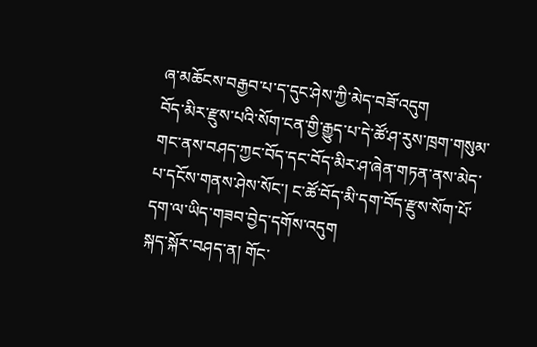ཞ་མཆོངས་བརྒྱབ་པ་ད་དུང་ཤེས་ཀྱི་མེད་བཟོ་འདུག
བོད་མིར་རྫུས་པའི་སོག་ངན་གྱི་རྒྱུད་པ་དེ་ཚོ་ཤ་རུས་ཁྲག་གསུམ་གང་ནས་བཤད་ཀྱང་བོད་དང་བོད་མིར་ཤ་ཞེན་གཏན་ནས་མེད་པ་དངོས་གནས་ཤེས་སོང་། ང་ཚོ་བོད་མི་དག་བོད་རྫུས་སོག་པོ་དག་ལ་ཡིད་གཟབ་བྱེད་དགོས་འདུག
སྐད་སྐོར་བཤད་ན། གོང་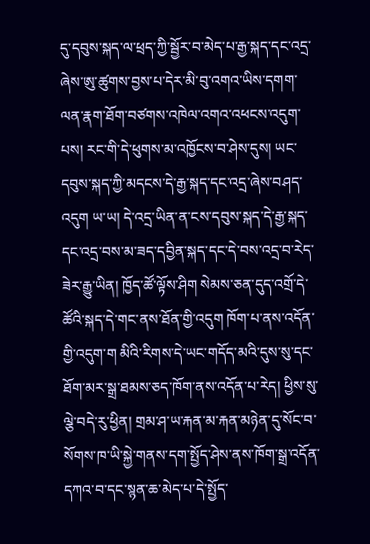དུ་དབུས་སྐད་ལ་ཕྲད་ཀྱི་སྦྱོར་བ་མེད་པ་རྒྱ་སྐད་དང་འདྲ་ཞེས་ཨུ་ཚུགས་བྱས་པ་དེར་མི་བུ་འགའ་ཡིས་དགག་ལན་རྣག་ཐོག་བཙགས་འཁེལ་འགའ་འཕངས་འདུག་པས། རང་གི་དེ་ཕུགས་མ་འཁྱོངས་བ་ཤེས་དུས། ཡང་དབུས་སྐད་ཀྱི་མདངས་དེ་རྒྱ་སྐད་དང་འདྲ་ཞེས་བཤད་འདུག ཡ་ཡ། དེ་འདྲ་ཡིན་ན་ངས་དབུས་སྐད་དེ་རྒྱ་སྐད་དང་འདྲ་བས་མ་ཟད་དབྱིན་སྐད་དང་དེ་བས་འདྲ་བ་རེད་ཟེར་རྒྱུ་ཡིན། ཁྱོད་ཚོ་ལྟོས་ཤིག སེམས་ཅན་དུད་འགྲོ་དེ་ཚོའི་སྐད་དེ་གང་ནས་ཐོན་གྱི་འདུག ཁོག་པ་ནས་འདོན་གྱི་འདུག་ག མིའི་རིགས་དེ་ཡང་གདོད་མའི་དུས་སུ་དང་ཐོག་མར་སྒྲ་ཐམས་ཅད་ཁོག་ནས་འདོན་པ་རེད། ཕྱིས་སུ་ལྕེ་བདེ་རུ་ཕྱིན། གྲམ་ཤ་ཡ་རྐན་མ་རྐན་མཉེན་དུ་སོང་བ་སོགས་ཁ་ཡི་སྐྱེ་གནས་དག་སྤྱོད་ཤེས་ནས་ཁོག་སྒྲ་འདོན་དཀའ་བ་དང་སྙན་ཆ་མེད་པ་དེ་སྤྱོད་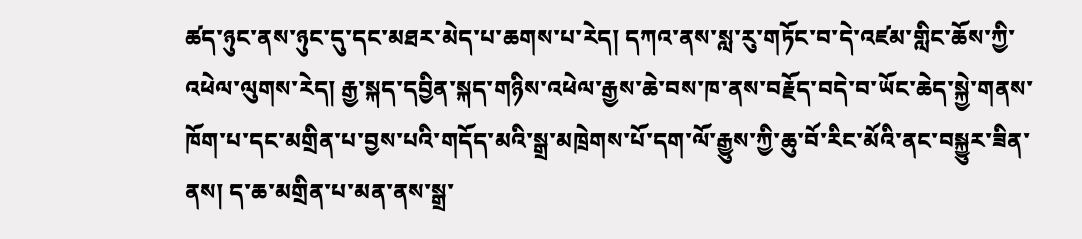ཚད་ཉུང་ནས་ཉུང་དུ་དང་མཐར་མེད་པ་ཆགས་པ་རེད། དཀའ་ནས་སླ་རུ་གཏོང་བ་དེ་འཛམ་གླིང་ཆོས་ཀྱི་འཕེལ་ལུགས་རེད། རྒྱ་སྐད་དབྱིན་སྐད་གཉིས་འཕེལ་རྒྱས་ཆེ་བས་ཁ་ནས་བརྗོད་བདེ་བ་ཡོང་ཆེད་སྐྱེ་གནས་ཁོག་པ་དང་མགྲིན་པ་བྱས་པའི་གདོད་མའི་སྒྲ་མཁྲེགས་པོ་དག་ལོ་རྒྱུས་ཀྱི་ཆུ་བོ་རིང་མོའི་ནང་བསྐྱུར་ཟིན་ནས། ད་ཆ་མགྲིན་པ་མན་ནས་སྒྲ་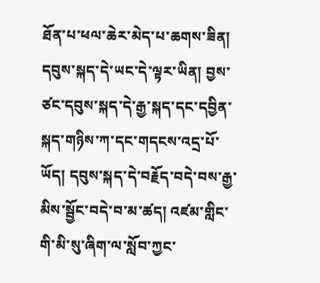ཐོན་པ་ཕལ་ཆེར་མེད་པ་ཆགས་ཟིན། དབུས་སྐད་དེ་ཡང་དེ་ལྟར་ཡིན། བྱས་ཙང་དབུས་སྐད་དེ་རྒྱ་སྐད་དང་དབྱིན་སྐད་གཉིས་ཀ་དང་གདངས་འདྲ་པོ་ཡོད། དབུས་སྐད་དེ་བརྗོད་བདེ་བས་རྒྱ་མིས་སྦྱོང་བདེ་བ་མ་ཚད། འཛམ་གླིང་གི་མི་སུ་ཞིག་ལ་སློབ་ཀྱང་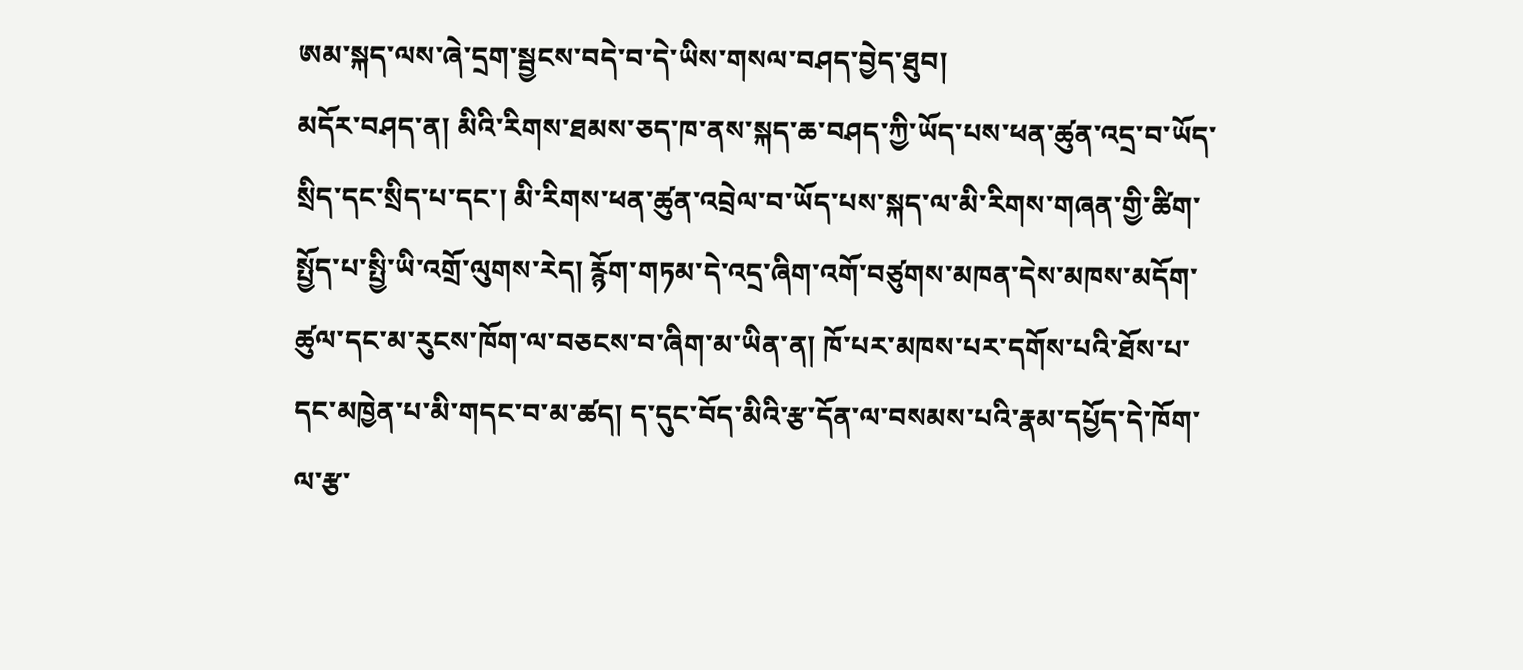ཨམ་སྐད་ལས་ཞེ་དྲག་སྦྱངས་བདེ་བ་དེ་ཡིས་གསལ་བཤད་བྱེད་ཐུབ།
མདོར་བཤད་ན། མིའི་རིགས་ཐམས་ཅད་ཁ་ནས་སྐད་ཆ་བཤད་ཀྱི་ཡོད་པས་ཕན་ཚུན་འདྲ་བ་ཡོད་སྲིད་དང་སྲིད་པ་དང་། མི་རིགས་ཕན་ཚུན་འབྲེལ་བ་ཡོད་པས་སྐད་ལ་མི་རིགས་གཞན་གྱི་ཚིག་སྤྱོད་པ་སྤྱི་ཡི་འགྲོ་ལུགས་རེད། རྙོག་གཏམ་དེ་འདྲ་ཞིག་འགོ་བཙུགས་མཁན་དེས་མཁས་མདོག་ཚུལ་དང་མ་རུངས་ཁོག་ལ་བཅངས་བ་ཞིག་མ་ཡིན་ན། ཁོ་པར་མཁས་པར་དགོས་པའི་ཐོས་པ་དང་མཁྱེན་པ་མི་གདང་བ་མ་ཚད། ད་དུང་བོད་མིའི་རྩ་དོན་ལ་བསམས་པའི་རྣམ་དཔྱོད་དེ་ཁོག་ལ་རྩ་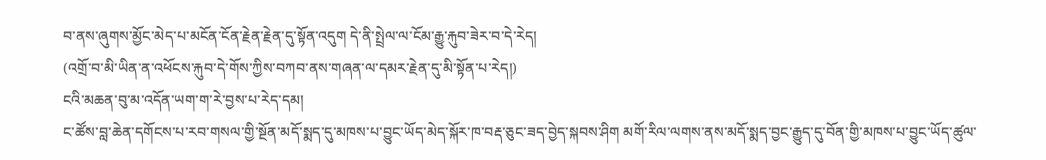བ་ནས་ཞུགས་མྱོང་མེད་པ་མངོན་ངོན་རྗེན་རྗེན་དུ་སྟོན་འདུག དེ་ནི་སྤྲེལ་ལ་ངོམ་རྒྱུ་རྐུབ་ཟེར་བ་དེ་རེད།
(འགྲོ་བ་མི་ཡིན་ན་འཕོངས་རྐུབ་དེ་གོས་ཀྱིས་བཀབ་ནས་གཞན་ལ་དམར་རྗེན་དུ་མི་སྟོན་པ་རེད།)
ངའི་མཆན་བུ་མ་འདོན་ཡག་ག་རེ་བྱས་པ་རེད་དམ།
ང་ཚོས་བླ་ཆེན་དགོངས་པ་རབ་གསལ་གྱི་སྔོན་མདོ་སྨད་དུ་མཁས་པ་བྱུང་ཡོད་མེད་སྐོར་ཁ་བརྡ་ཅུང་ཟད་བྱེད་སྐབས་ཤིག མགོ་རིལ་ལགས་ནས་མདོ་སྨད་བྱང་རྒྱུད་དུ་བོན་གྱི་མཁས་པ་བྱུང་ཡོད་ཚུལ་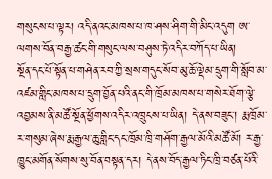གསུངས་པ་ལྟར། འདི་ནའང་མཁས་པ་ཁ་ཤས་ཤིག་གི་མིང་འདུག ཨ་ལགས་བོན་བརྒྱ་ཚང་གི་གསུང་ལས་བཤུས་ཏེ་འདིར་བཀོད་པ་ཡིན།
སྔོན་དང་པོ་སྟོན་པ་གཤེན་རབ་ཀྱི་སྲས་གདུང་སོབ་མུ་ཆོ་ལྡེམ་དྲུག་གི་སློབ་མ་འཛམ་གླིང་མཁས་པ་དྲུག་བྱོན་པའི་ནང་གི་ཁྲོམ་མཁས་པ་གསེར་ཐོག་ལྕེ་འབྱམས་ནི་མཚོ་སྔོན་ཕྱོགས་འདིར་འཁྲུངས་པ་ཡིན། དེ་ནས་བཟུང་། རྨ་ཁྲོམ་ར་གསུམ་ཞེས་རྨ་རྒྱལ་ཆུ་གླིང་དང་ཁྲོམ་ཁྲི་གཤོག་རྒྱལ་མོའི་མཚོ་མོ། ར་རྒྱ་ཁྱུང་མགོན་སོགས་སུ་བོན་བསྟན་དར། དེ་ནས་བོད་རྒྱལ་ཏིང་ཁྲི་བཙན་པོའི་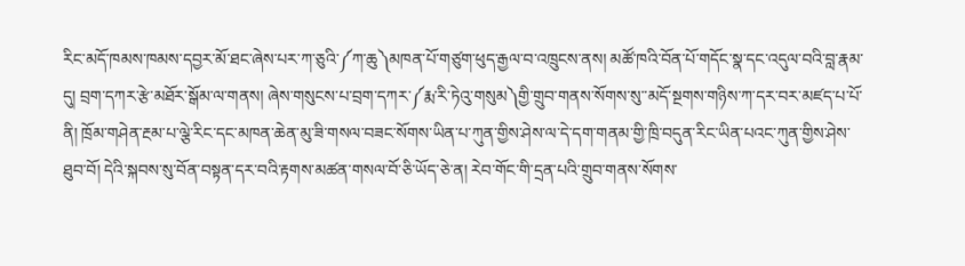རིང་མདོ་ཁམས་ཁམས་དབྱར་མོ་ཐང་ཞེས་པར་ཀ་ཅུའི་༼ཀ་ཆུ༽མཁན་པོ་གཙུག་ཕུད་རྒྱལ་བ་འཁྲུངས་ནས། མཚོ་ཁའི་བོན་པོ་གདོང་སྣ་དང་འདུལ་བའི་བླ་རྣམ་དུ། བྲག་དཀར་རྩེ་མཐོར་སྒོམ་ལ་གནས། ཞེས་གསུངས་པ་བྲག་དཀར་༼རྨ་རི་ཏེའུ་གསུམ༽གྱི་གྲུབ་གནས་སོགས་སུ་་མདོ་སྔགས་གཉིས་ཀ་དར་བར་མཛད་པ་པོ་ནི། ཁྲོམ་གཤེན་རྔམ་པ་ལྕེ་རིང་དང་མཁན་ཆེན་མུ་ཟི་གསལ་བཟང་སོགས་ཡིན་པ་ཀུན་གྱིས་ཤེས་ལ་དེ་དག་གནམ་གྱི་ཁྲི་བདུན་རིང་ཡིན་པའང་ཀུན་གྱིས་ཤེས་ཐུབ་བོ། དེའི་སྐབས་སུ་བོན་བསྟན་དར་བའི་རྟགས་མཚན་གསལ་བོ་ཅི་ཡོད་ཅེ་ན། རེབ་གོང་གི་དྲན་པའི་གྲུབ་གནས་སོགས་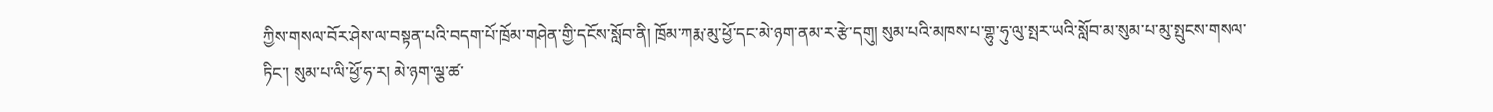ཀྱིས་གསལ་བོར་ཤེས་ལ་བསྟན་པའི་བདག་པོ་ཁྲོམ་གཤེན་གྱི་དངོས་སློབ་ནི། ཁྲོམ་ཀརྨ་མུ་ཕྱོ་དང་མེ་ཉག་ནམ་ར་རྩེ་དགུ། སུམ་པའི་མཁས་པ་གྷུ་ཧུ་ལུ་སྤར་ཡའི་སློབ་མ་སུམ་པ་མུ་སྤུངས་གསལ་ཏིང་། སུམ་པ་ལི་ཕྱོ་ཧ་ར། མེ་ཉག་ལྕ་ཚ་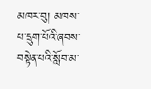མཁར་བུ། མཁས་པ་དྲུག་པོའི་ཞབས་བསྟེན་པའི་སློབ་མ་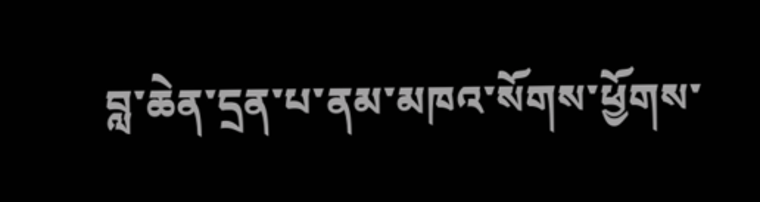བླ་ཆེན་དྲན་པ་ནམ་མཁའ་སོགས་ཕྱོགས་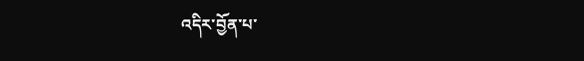འདིར་བྱོན་པ་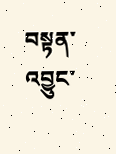བསྟན་འབྱུང་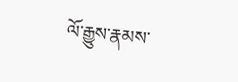ལོ་རྒྱུས་རྣམས་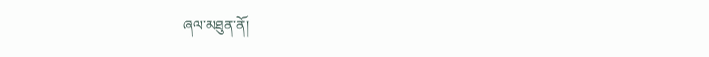ཞལ་མཐུན་ནོ།